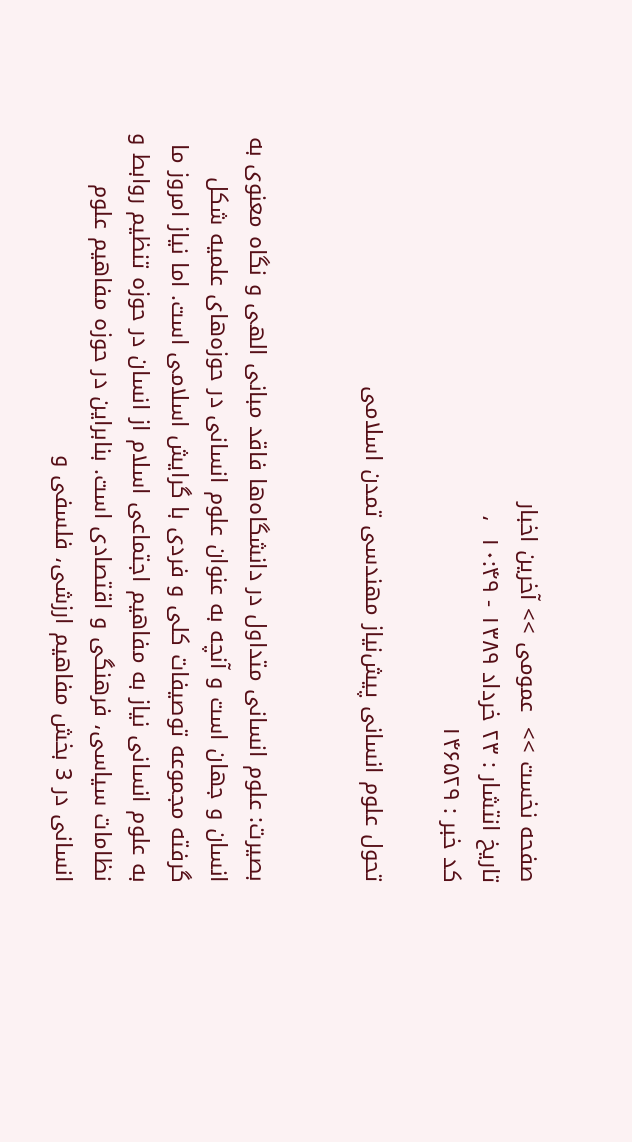صفحه نخست >>  عمومی >> آخرین اخبار
تاریخ انتشار : ۲۳ خرداد ۱۳۸۹ - ۱۰:۴۹  ،
کد خبر : ۱۴۶۵۲۹

تحول علوم انسانی پیش‌نیاز مهندسی تمدن اسلامی


بصیرت: علوم انسانی متداول در دانشگاه‌ها فاقد مبانی الهی و نگاه معنوی به انسان و جهان است و آنچه به عنوان علوم انسانی در حوزه‌های علمیه شکل گرفته مجموعه توصیفات کلی و فردی با گرایش اسلامی است. اما نیاز امروز ما به علوم انسانی نیاز به مفاهیم اجتماعی اسلام از انسان در حوزه تنظیم روابط و نظامات سیاسی، فرهنگی و اقتصادی است. بنابراین در حوزه مفاهیم علوم انسانی در 3 بخش مفاهیم ارزشی، فلسفی و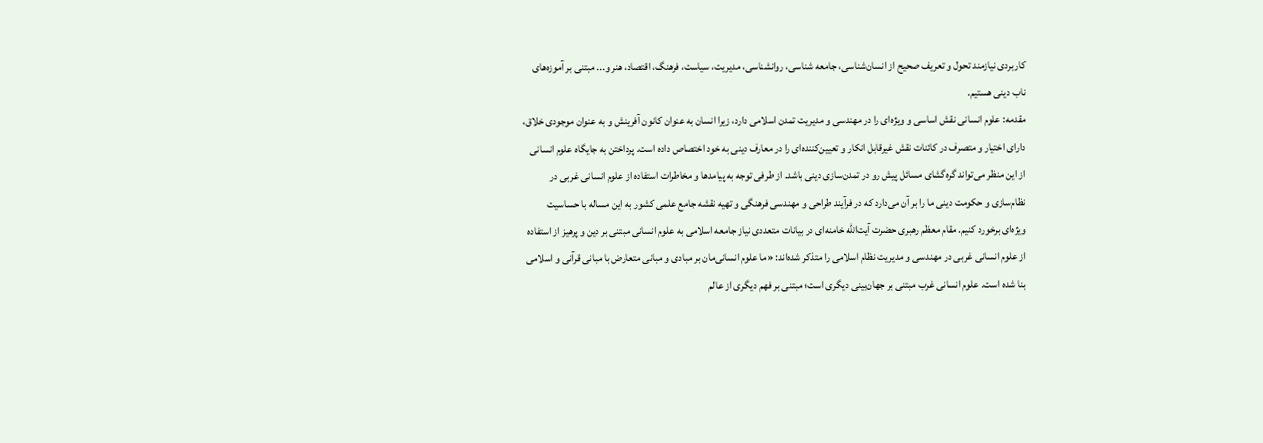کاربردی نیازمند تحول و تعریف صحیح از انسان‌شناسی، جامعه شناسی، روانشناسی، مدیریت، سیاست، فرهنگ، اقتصاد، هنر و... مبتنی بر آموزه‌های ناب دینی هستیم.
مقدمه: علوم انسانی نقش اساسی و ویژه‌ای را در مهندسی و مدیریت تمدن اسلامی دارد، زیرا انسان به عنوان کانون آفرینش و به عنوان موجودی خلاق، دارای اختیار و متصرف در کائنات نقش غیرقابل انکار و تعیین‌کننده‌ای را در معارف دینی به خود اختصاص داده است. پرداختن به جایگاه علوم انسانی از این منظر می‌تواند گره‌گشای مسائل پیش رو در تمدن‌سازی دینی باشد. از طرفی توجه به پیامد‌ها و مخاطرات استفاده از علوم انسانی غربی در نظام‌سازی و حکومت دینی ما را بر آن می‌دارد که در فرآیند طراحی و مهندسی فرهنگی و تهیه نقشه جامع علمی کشور به این مساله با حساسیت ویژه‌ای برخورد کنیم. مقام معظم رهبری حضرت آیت‌الله خامنه‌ای در بیانات متعددی نیاز جامعه اسلامی به علوم انسانی مبتنی بر دین و پرهیز از استفاده از علوم انسانی غربی در مهندسی و مدیریت نظام اسلامی را متذکر شده‌اند: «ما علوم انسانى‌مان بر مبادى و مبانى متعارض با مبانى قرآنى و اسلامى بنا شده است. علوم انسانى غرب مبتنى بر جهان‌بینى دیگرى است؛ مبتنى بر فهم دیگرى از عالم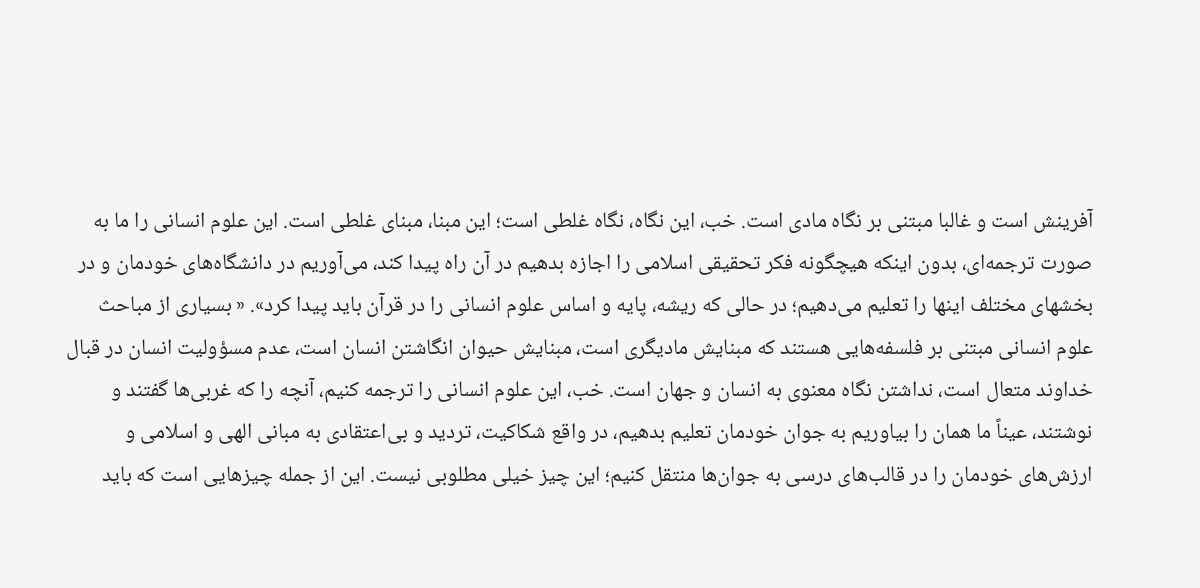آفرینش است و غالبا مبتنى بر نگاه مادى است. خب، این نگاه، نگاه غلطى است؛ این مبنا، مبناى غلطى است. این علوم انسانى را ما به صورت ترجمه‌اى، بدون اینکه هیچگونه فکر تحقیقى اسلامى را اجازه بدهیم در آن راه پیدا کند، می‌آوریم در دانشگاه‌هاى خودمان و در بخشهاى مختلف اینها را تعلیم می‌دهیم؛ در حالى که ریشه، پایه و اساس علوم انسانى را در قرآن باید پیدا کرد». « بسیارى از مباحث علوم انسانى مبتنى بر فلسفه‌‌‌‌‌‌‌‌‌هایى هستند که مبنایش مادیگرى است، مبنایش حیوان انگاشتن انسان است، عدم مسؤولیت انسان در قبال خداوند متعال است، نداشتن نگاه معنوى به انسان و جهان است. خب، این علوم انسانى را ترجمه کنیم، آنچه را که غربى‌‌‌‌‌‌‌‌‌ها گفتند و نوشتند، عیناً ما همان را بیاوریم به جوان خودمان تعلیم بدهیم، در واقع شکاکیت، تردید و بى‌‌‌‌‌‌‌‌‌اعتقادى به مبانى الهى و اسلامى و ارزش‌هاى خودمان را در قالب‌هاى درسى به جوان‌ها منتقل کنیم؛ این چیز خیلى مطلوبى نیست. این از جمله‌‌‌‌‌‌‌‌‌ چیزهایى است که باید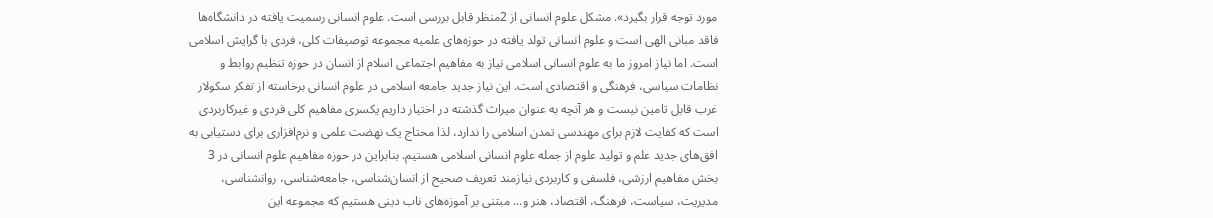مورد توجه قرار بگیرد». مشکل علوم انسانی از 2منظر قابل بررسی است. علوم انسانی رسمیت یافته در دانشگاه‌ها فاقد مبانی الهی است و علوم انسانی تولد یافته در حوزه‌های علمیه مجموعه توصیفات کلی، فردی با گرایش اسلامی است. اما نیاز امروز ما به علوم انسانی اسلامی نیاز به مفاهیم اجتماعی اسلام از انسان در حوزه تنظیم روابط و نظامات سیاسی، فرهنگی و اقتصادی است. این نیاز جدید جامعه اسلامی در علوم انسانی برخاسته از تفکر سکولار غرب قابل تامین نیست و هر آنچه به عنوان میراث گذشته در اختیار داریم یکسری مفاهیم کلی فردی و غیرکاربردی است که کفایت لازم برای مهندسی تمدن اسلامی را ندارد، لذا محتاج یک نهضت علمی و نرم‌افزاری برای دستیابی به افق‌های جدید علم و تولید علوم از جمله علوم انسانی اسلامی هستیم. بنابراین در حوزه مفاهیم علوم انسانی در 3 بخش مفاهیم ارزشی، فلسفی و کاربردی نیازمند تعریف صحیح از انسان‌شناسی، جامعه‌شناسی، روانشناسی، مدیریت، سیاست، فرهنگ، اقتصاد، هنر و... مبتنی بر آموزه‌های ناب دینی هستیم که مجموعه این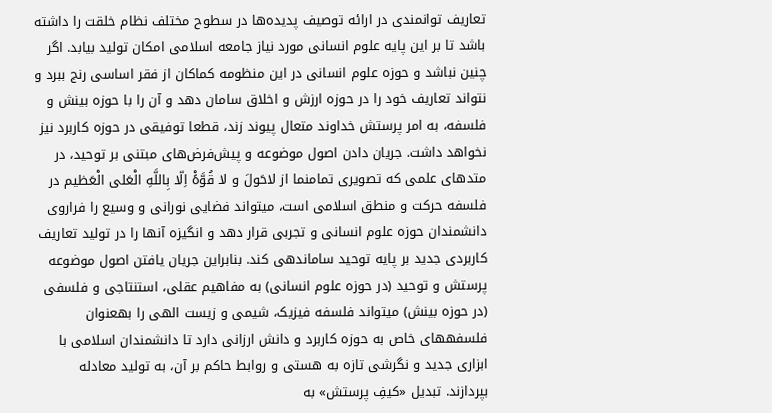تعاریف توانمندی در ارائه توصیف پدیده‌ها در سطوح مختلف نظام خلقت را داشته باشد تا بر این پایه علوم انسانی مورد نیاز جامعه اسلامی امکان تولید بیابد. اگر چنین نباشد و حوزه علوم انسانی در این منظومه کماکان از فقر اساسی رنج ببرد و نتواند تعاریف خود را در حوزه ارزش و اخلاق سامان دهد و آن را با حوزه بینش و فلسفه، به امر پرستش خداوند متعال پیوند زند، قطعا توفیقی در حوزه کاربرد نیز نخواهد داشت. جریان دادن اصول موضوعه و پیش‌فرض‌های مبتنی بر توحید، در متدهای علمی که تصویری تمامنما از لاحَولَ و لا قُوَّهًْ اِلّا بِاللَّهِ الْعَلی الْعَظیم در فلسفه حرکت و منطق اسلامی است، میتواند فضایی نورانی و وسیع را فراروی دانشمندان حوزه علوم انسانی و تجربی قرار دهد و انگیزه آنها را در تولید تعاریف کاربردی جدید بر پایه توحید ساماندهی کند. بنابراین جریان یافتن اصول موضوعه پرستش و توحید (در حوزه علوم انسانی) به مفاهیم عقلی، استنتاجی و فلسفی (در حوزه بینش) میتواند فلسفه فیزیک، شیمی و زیست الهی را بهعنوان فلسفههای خاص به حوزه کاربرد و دانش ارزانی دارد تا دانشمندان اسلامی با ابزاری جدید و نگرشی تازه به هستی و روابط حاکم بر آن، به تولید معادله بپردازند. تبدیل «کیفِ پرستش» به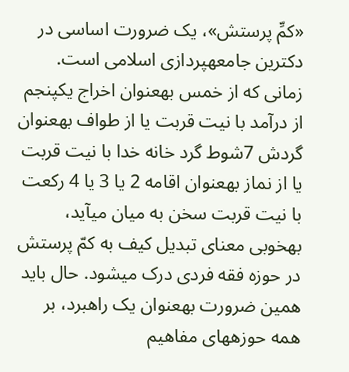«کمِّ پرستش»، یک ضرورت اساسی در دکترین جامعهپردازی اسلامی است. زمانی که از خمس بهعنوان اخراج یکپنجم از درآمد با نیت قربت یا از طواف بهعنوان گردش 7شوط گرد خانه خدا با نیت قربت یا از نماز بهعنوان اقامه 2 یا 3 یا 4 رکعت با نیت قربت سخن به میان میآید، بهخوبی معنای تبدیل کیف به کمّ پرستش در حوزه فقه فردی درک میشود. حال باید همین ضرورت بهعنوان یک راهبرد، بر همه حوزههای مفاهیم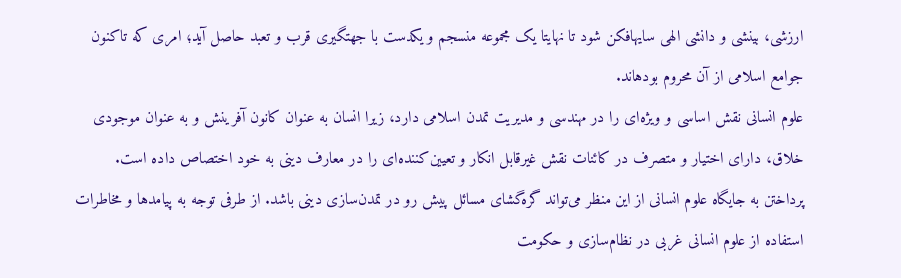ارزشی، بینشی و دانشی الهی سایهافکن شود تا نهایتا یک مجموعه منسجم و یکدست با جهتگیری قرب و تعبد حاصل آید؛ امری که تاکنون جوامع اسلامی از آن محروم بودهاند.
علوم انسانی نقش اساسی و ویژه‌ای را در مهندسی و مدیریت تمدن اسلامی دارد، زیرا انسان به عنوان کانون آفرینش و به عنوان موجودی خلاق، دارای اختیار و متصرف در کائنات نقش غیرقابل انکار و تعیین‌کننده‌ای را در معارف دینی به خود اختصاص داده است. پرداختن به جایگاه علوم انسانی از این منظر می‌تواند گره‌گشای مسائل پیش رو در تمدن‌سازی دینی باشد. از طرفی توجه به پیامد‌ها و مخاطرات استفاده از علوم انسانی غربی در نظام‌سازی و حکومت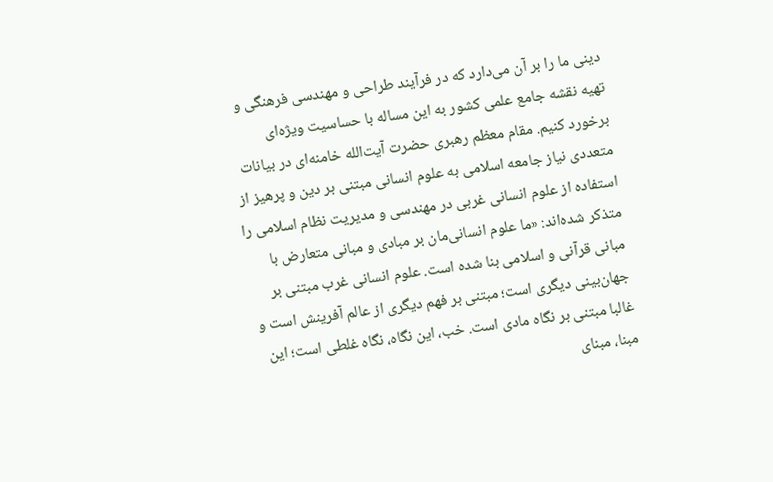دینی ما را بر آن می‌دارد که در فرآیند طراحی و مهندسی فرهنگی و تهیه نقشه جامع علمی کشور به این مساله با حساسیت ویژه‌ای برخورد کنیم. مقام معظم رهبری حضرت آیت‌الله خامنه‌ای در بیانات متعددی نیاز جامعه اسلامی به علوم انسانی مبتنی بر دین و پرهیز از استفاده از علوم انسانی غربی در مهندسی و مدیریت نظام اسلامی را متذکر شده‌اند: «ما علوم انسانى‌مان بر مبادى و مبانى متعارض با مبانى قرآنى و اسلامى بنا شده است. علوم انسانى غرب مبتنى بر جهان‌بینى دیگرى است؛ مبتنى بر فهم دیگرى از عالم آفرینش است و غالبا مبتنى بر نگاه مادى است. خب، این نگاه، نگاه غلطى است؛ این مبنا، مبناى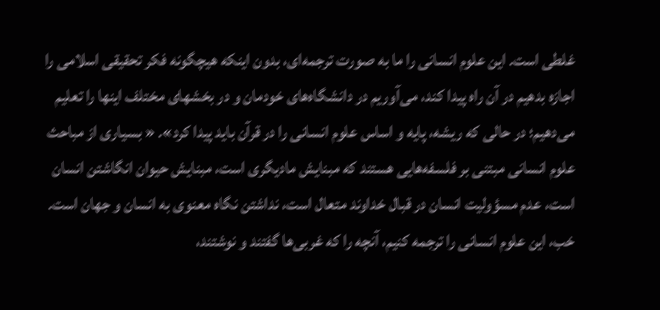غلطى است. این علوم انسانى را ما به صورت ترجمه‌اى، بدون اینکه هیچگونه فکر تحقیقى اسلامى را اجازه بدهیم در آن راه پیدا کند، می‌آوریم در دانشگاه‌هاى خودمان و در بخشهاى مختلف اینها را تعلیم می‌دهیم؛ در حالى که ریشه، پایه و اساس علوم انسانى را در قرآن باید پیدا کرد». « بسیارى از مباحث علوم انسانى مبتنى بر فلسفه‌‌‌‌‌‌‌‌‌هایى هستند که مبنایش مادیگرى است، مبنایش حیوان انگاشتن انسان است، عدم مسؤولیت انسان در قبال خداوند متعال است، نداشتن نگاه معنوى به انسان و جهان است. خب، این علوم انسانى را ترجمه کنیم، آنچه را که غربى‌‌‌‌‌‌‌‌‌ها گفتند و نوشتند،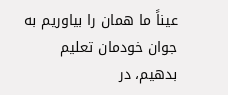عیناً ما همان را بیاوریم به جوان خودمان تعلیم بدهیم، در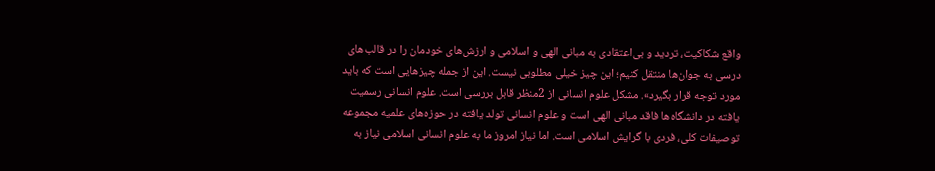واقع شکاکیت، تردید و بى‌‌‌‌‌‌‌‌‌اعتقادى به مبانى الهى و اسلامى و ارزش‌هاى خودمان را در قالب‌هاى درسى به جوان‌ها منتقل کنیم؛ این چیز خیلى مطلوبى نیست. این از جمله‌‌‌‌‌‌‌‌‌ چیزهایى است که باید مورد توجه قرار بگیرد». مشکل علوم انسانی از 2منظر قابل بررسی است. علوم انسانی رسمیت یافته در دانشگاه‌ها فاقد مبانی الهی است و علوم انسانی تولد یافته در حوزه‌های علمیه مجموعه توصیفات کلی، فردی با گرایش اسلامی است. اما نیاز امروز ما به علوم انسانی اسلامی نیاز به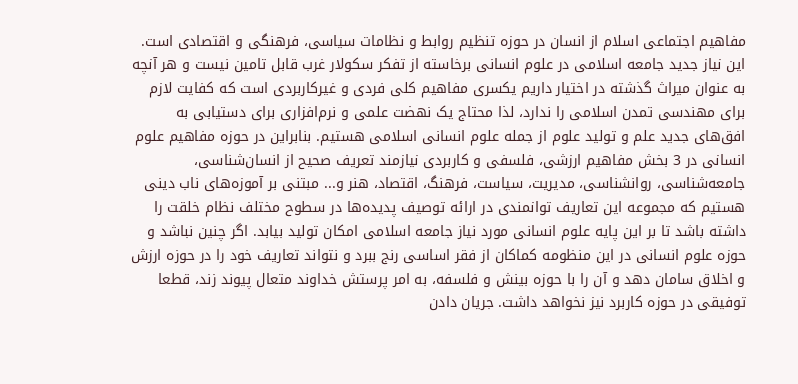مفاهیم اجتماعی اسلام از انسان در حوزه تنظیم روابط و نظامات سیاسی، فرهنگی و اقتصادی است. این نیاز جدید جامعه اسلامی در علوم انسانی برخاسته از تفکر سکولار غرب قابل تامین نیست و هر آنچه به عنوان میراث گذشته در اختیار داریم یکسری مفاهیم کلی فردی و غیرکاربردی است که کفایت لازم برای مهندسی تمدن اسلامی را ندارد، لذا محتاج یک نهضت علمی و نرم‌افزاری برای دستیابی به افق‌های جدید علم و تولید علوم از جمله علوم انسانی اسلامی هستیم. بنابراین در حوزه مفاهیم علوم انسانی در 3 بخش مفاهیم ارزشی، فلسفی و کاربردی نیازمند تعریف صحیح از انسان‌شناسی، جامعه‌شناسی، روانشناسی، مدیریت، سیاست، فرهنگ، اقتصاد، هنر و... مبتنی بر آموزه‌های ناب دینی هستیم که مجموعه این تعاریف توانمندی در ارائه توصیف پدیده‌ها در سطوح مختلف نظام خلقت را داشته باشد تا بر این پایه علوم انسانی مورد نیاز جامعه اسلامی امکان تولید بیابد. اگر چنین نباشد و حوزه علوم انسانی در این منظومه کماکان از فقر اساسی رنج ببرد و نتواند تعاریف خود را در حوزه ارزش و اخلاق سامان دهد و آن را با حوزه بینش و فلسفه، به امر پرستش خداوند متعال پیوند زند، قطعا توفیقی در حوزه کاربرد نیز نخواهد داشت. جریان دادن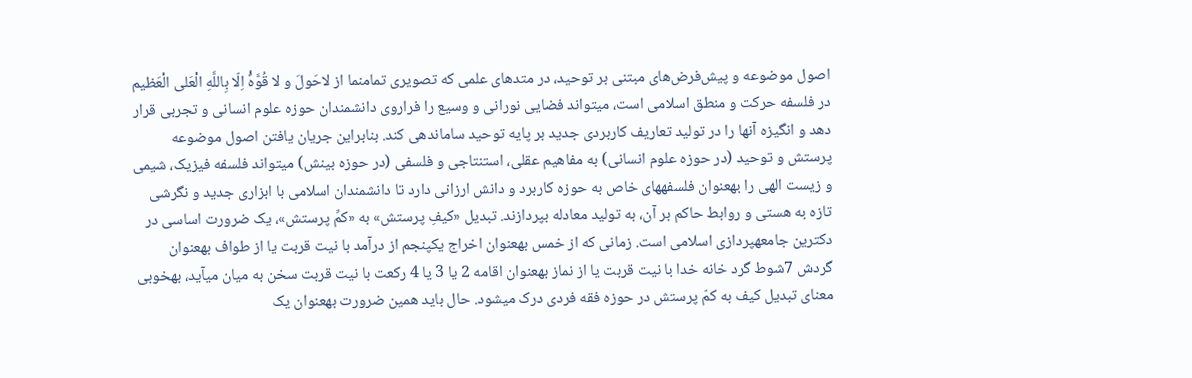اصول موضوعه و پیش‌فرض‌های مبتنی بر توحید، در متدهای علمی که تصویری تمامنما از لاحَولَ و لا قُوَّهًْ اِلّا بِاللَّهِ الْعَلی الْعَظیم در فلسفه حرکت و منطق اسلامی است، میتواند فضایی نورانی و وسیع را فراروی دانشمندان حوزه علوم انسانی و تجربی قرار دهد و انگیزه آنها را در تولید تعاریف کاربردی جدید بر پایه توحید ساماندهی کند. بنابراین جریان یافتن اصول موضوعه پرستش و توحید (در حوزه علوم انسانی) به مفاهیم عقلی، استنتاجی و فلسفی (در حوزه بینش) میتواند فلسفه فیزیک، شیمی و زیست الهی را بهعنوان فلسفههای خاص به حوزه کاربرد و دانش ارزانی دارد تا دانشمندان اسلامی با ابزاری جدید و نگرشی تازه به هستی و روابط حاکم بر آن، به تولید معادله بپردازند. تبدیل «کیفِ پرستش» به «کمِّ پرستش»، یک ضرورت اساسی در دکترین جامعهپردازی اسلامی است. زمانی که از خمس بهعنوان اخراج یکپنجم از درآمد با نیت قربت یا از طواف بهعنوان گردش 7شوط گرد خانه خدا با نیت قربت یا از نماز بهعنوان اقامه 2 یا 3 یا 4 رکعت با نیت قربت سخن به میان میآید، بهخوبی معنای تبدیل کیف به کمّ پرستش در حوزه فقه فردی درک میشود. حال باید همین ضرورت بهعنوان یک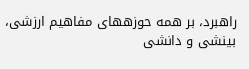راهبرد، بر همه حوزههای مفاهیم ارزشی، بینشی و دانشی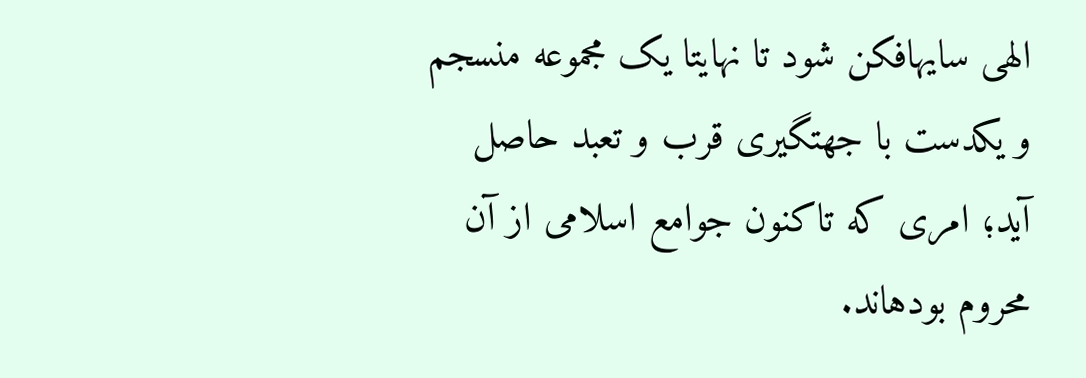الهی سایهافکن شود تا نهایتا یک مجموعه منسجم و یکدست با جهتگیری قرب و تعبد حاصل آید؛ امری که تاکنون جوامع اسلامی از آن محروم بودهاند.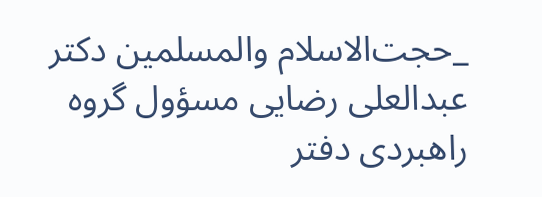_حجت‌الاسلام والمسلمین دکتر عبدالعلی رضایی مسؤول گروه راهبردی دفتر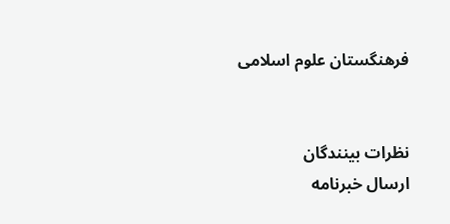فرهنگستان علوم اسلامی


نظرات بینندگان
ارسال خبرنامه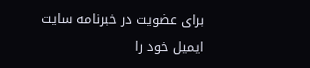برای عضویت در خبرنامه سایت ایمیل خود را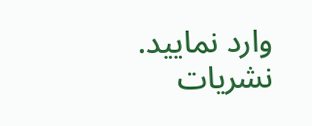وارد نمایید.
نشریات